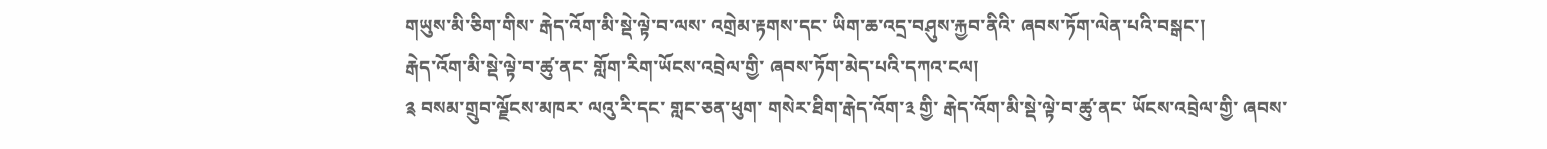གཡུས་མི་ཅིག་གིས་ རྒེད་འོག་མི་སྡེ་ལྟེ་བ་ལས་ འགྲེམ་རྟགས་དང་ ཡིག་ཆ་འདྲ་བཤུས་རྐྱབ་ནིའི་ ཞབས་ཏོག་ལེན་པའི་བསྒང་།
རྒེད་འོག་མི་སྡེ་ལྟེ་བ་ཚུ་ནང་ གློག་རིག་ཡོངས་འབྲེལ་གྱི་ ཞབས་ཏོག་མེད་པའི་དཀའ་ངལ།
༉ བསམ་གྲུབ་ལྗོངས་མཁར་ ལའུ་རི་དང་ གླང་ཅན་ཕུག་ གསེར་ཐིག་རྒེད་འོག་༣ གྱི་ རྒེད་འོག་མི་སྡེ་ལྟེ་བ་ཚུ་ནང་ ཡོངས་འབྲེལ་གྱི་ ཞབས་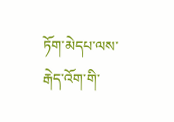ཏོག་མེདཔ་ལས་ རྒེད་འོག་གི་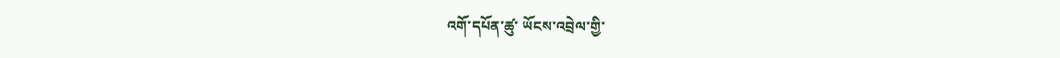འགོ་དཔོན་ཚུ་ ཡོངས་འབྲེལ་གྱི་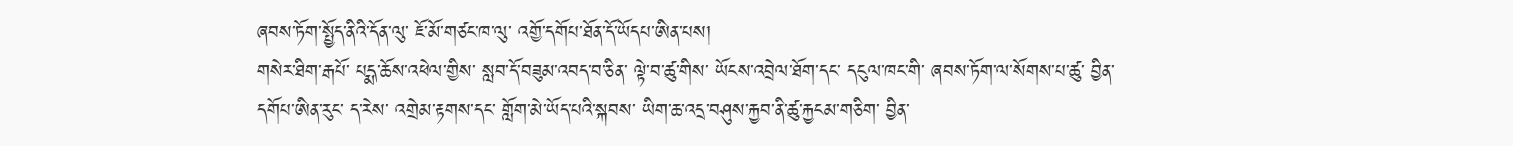ཞབས་ཏོག་སྤྱོད་ནིའི་དོན་ལུ་ ཇོ་མོ་གཙང་ཁ་ལུ་ འགྱོ་དགོཔ་ཐོན་དོ་ཡོདཔ་ཨིན་པས།
གསེར་ཐིག་རྒཔོ་ པདྨ་ཆོས་འཕེལ་གྱིས་ སླབ་དོ་བཟུམ་འབད་བ་ཅིན་ ལྟེ་བ་ཚུ་གིས་ ཡོངས་འབྲེལ་ཐོག་དང་ དངུལ་ཁང་གི་ ཞབས་ཏོག་ལ་སོགས་པ་ཚུ་ བྱིན་དགོཔ་ཨིན་རུང་ ད་རེས་ འགྲེམ་རྟགས་དང་ གློག་མེ་ཡོད་པའི་སྐབས་ ཡིག་ཆ་འདྲ་བཤུས་རྐྱབ་ནི་ཚུ་རྐྱངམ་གཅིག་ བྱིན་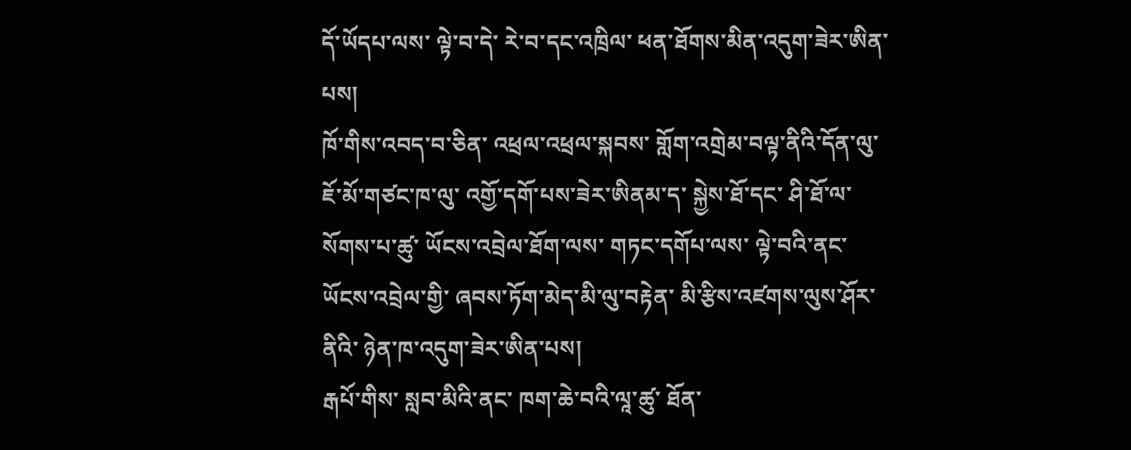དོ་ཡོདཔ་ལས་ ལྟེ་བ་དེ་ རེ་བ་དང་འཁྲིལ་ ཕན་ཐོགས་མིན་འདུག་ཟེར་ཨིན་པས།
ཁོ་གིས་འབད་བ་ཅིན་ འཕྲལ་འཕྲལ་སྐབས་ གློག་འགྲེམ་བལྟ་ནིའི་དོན་ལུ་ ཇོ་མོ་གཙང་ཁ་ལུ་ འགྱོ་དགོ་པས་ཟེར་ཨིནམ་ད་ སྐྱེས་ཐོ་དང་ ཤི་ཐོ་ལ་སོགས་པ་ཚུ་ ཡོངས་འབྲེལ་ཐོག་ལས་ གཏང་དགོཔ་ལས་ ལྟེ་བའི་ནང་ ཡོངས་འབྲེལ་གྱི་ ཞབས་ཏོག་མེད་མི་ལུ་བརྟེན་ མི་རྩིས་འཛགས་ལུས་ཤོར་ནིའི་ ཉེན་ཁ་འདུག་ཟེར་ཨིན་པས།
རྒཔོ་གིས་ སླབ་མིའི་ནང་ ཁག་ཆེ་བའི་ལཱ་ཚུ་ ཐོན་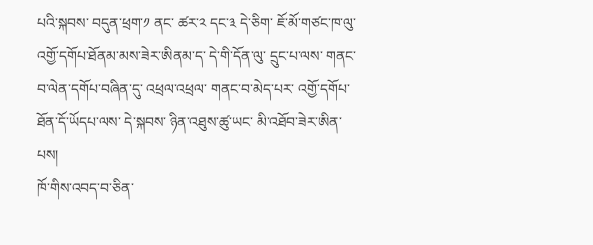པའི་སྐབས་ བདུན་ཕྲག་༡ ནང་ ཚར་༢ དང་༣ དེ་ཅིག་ ཇོ་མོ་གཙང་ཁ་ལུ་ འགྱོ་དགོཔ་ཐོནམ་མས་ཟེར་ཨིནམ་ད་ དེ་གི་དོན་ལུ་ དྲུང་པ་ལས་ གནང་བ་ལེན་དགོཔ་བཞིན་དུ་ འཕྲལ་འཕྲལ་ གནང་བ་མེད་པར་ འགྱོ་དགོཔ་ཐོན་དོ་ཡོདཔ་ལས་ དེ་སྐབས་ ཉིན་འཐུས་ཚུ་ཡང་ མི་འཐོབ་ཟེར་ཨིན་པས།
ཁོ་གིས་འབད་བ་ཅིན་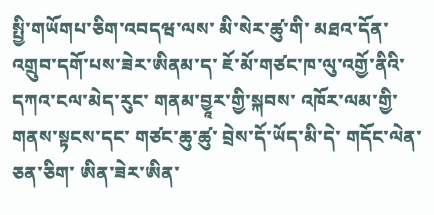སྤྱི་གཡོགཔ་ཅིག་འབདཝ་ལས་ མི་སེར་ཚུ་གི་ མཐའ་དོན་འགྲུབ་དགོ་པས་ཟེར་ཨིནམ་ད་ ཇོ་མོ་གཙང་ཁ་ལུ་འགྱོ་ནིའི་ དཀའ་ངལ་མེད་རུང་ གནམ་བྱཱར་གྱི་སྐབས་ འཁོར་ལམ་གྱི་གནས་སྟངས་དང་ གཙང་ཆུ་ཚུ་ བྲེས་དོ་ཡོད་མི་དེ་ གདོང་ལེན་ཅན་ཅིག་ ཨིན་ཟེར་ཨིན་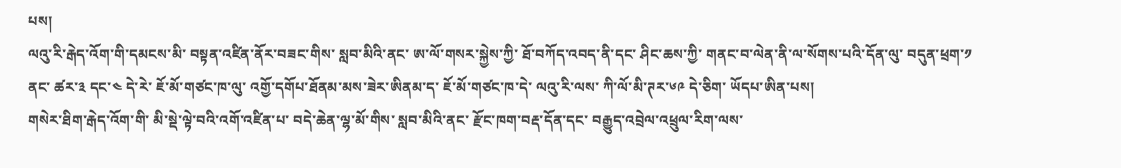པས།
ལའུ་རི་རྒེད་འོག་གི་དམངས་མི་ བསྟན་འཛིན་ནོར་བཟང་གིས་ སླབ་མིའི་ནང་ ཨ་ལོ་གསར་སྐྱེས་ཀྱི་ ཐོ་བཀོད་འབད་ནི་དང་ ཤིང་ཆས་ཀྱི་ གནང་བ་ལེན་ནི་ལ་སོགས་པའི་དོན་ལུ་ བདུན་ཕྲག་༡ ནང་ ཚར་༣ དང་༤ དེ་རེ་ ཇོ་མོ་གཙང་ཁ་ལུ་ འགྱོ་དགོཔ་ཐོནམ་མས་ཟེར་ཨིནམ་ད་ ཇོ་མོ་གཙང་ཁ་དེ་ ལའུ་རི་ལས་ ཀི་ལོ་མི་ཊར་༦༩ དེ་ཅིག་ ཡོདཔ་ཨིན་པས།
གསེར་ཐིག་རྒེད་འོག་གི་ མི་སྡེ་ལྟེ་བའི་འགོ་འཛིན་པ་ བདེ་ཆེན་ལྷ་མོ་གིས་ སླབ་མིའི་ནང་ རྫོང་ཁག་བརྡ་དོན་དང་ བརྒྱུད་འབྲེལ་འཕྲུལ་རིག་ལས་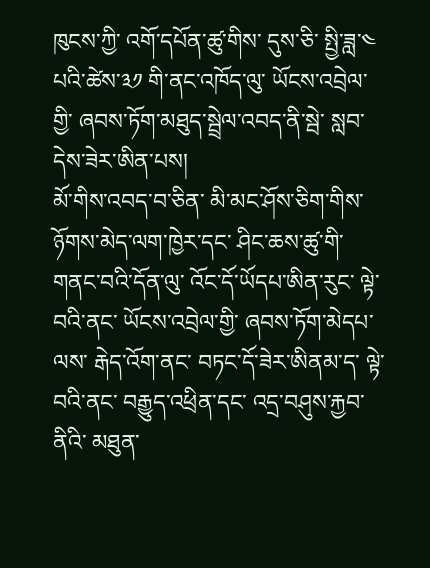ཁུངས་ཀྱི་ འགོ་དཔོན་ཚུ་གིས་ དུས་ཅི་ སྤྱི་ཟླ་༤ པའི་ཚེས་༣༡ གི་ནང་འཁོད་ལུ་ ཡོངས་འབྲེལ་གྱི་ ཞབས་ཏོག་མཐུད་སྦྲེལ་འབད་ནི་སྦེ་ སླབ་དེས་ཟེར་ཨིན་པས།
མོ་གིས་འབད་བ་ཅིན་ མི་མང་ཤོས་ཅིག་གིས་ ཉོགས་མེད་ལག་ཁྱེར་དང་ ཤིང་ཆས་ཚུ་གི་ གནང་བའི་དོན་ལུ་ འོང་དོ་ཡོདཔ་ཨིན་རུང་ ལྟེ་བའི་ནང་ ཡོངས་འབྲེལ་གྱི་ ཞབས་ཏོག་མེདཔ་ལས་ རྒེད་འོག་ནང་ བཏང་དོ་ཟེར་ཨིནམ་ད་ ལྟེ་བའི་ནང་ བརྒྱུད་འཕྲིན་དང་ འདྲ་བཤུས་རྐྱབ་ནིའི་ མཐུན་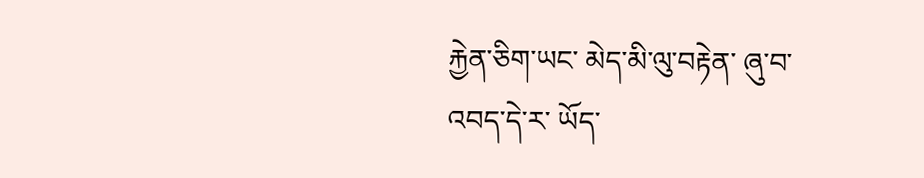རྐྱེན་ཅིག་ཡང་ མེད་མི་ལུ་བརྟེན་ ཞུ་བ་འབད་དེ་ར་ ཡོད་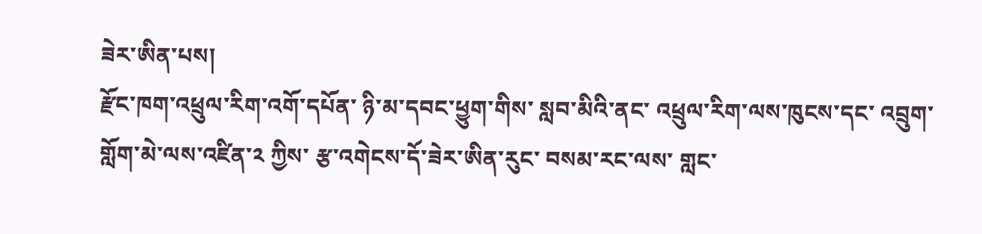ཟེར་ཨིན་པས།
རྫོང་ཁག་འཕྲུལ་རིག་འགོ་དཔོན་ ཉི་མ་དབང་ཕྱུག་གིས་ སླབ་མིའི་ནང་ འཕྲུལ་རིག་ལས་ཁུངས་དང་ འབྲུག་གློག་མེ་ལས་འཛིན་༢ ཀྱིས་ རྩ་འགེངས་དོ་ཟེར་ཨིན་རུང་ བསམ་རང་ལས་ གླང་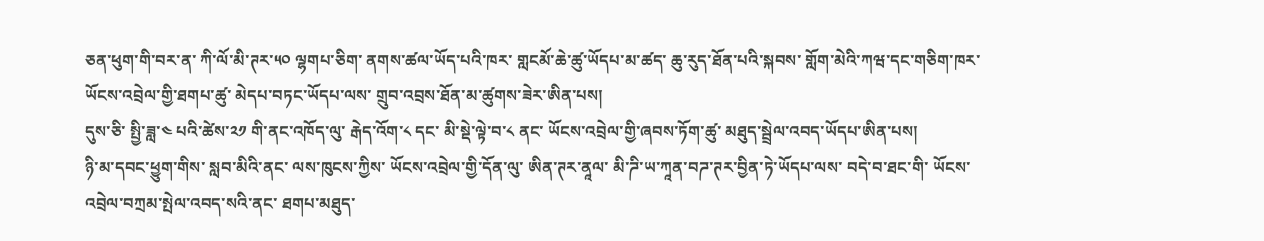ཅན་ཕུག་གི་བར་ན་ ཀི་ལོ་མི་ཊར་༥༠ ལྷགཔ་ཅིག་ ནགས་ཚལ་ཡོད་པའི་ཁར་ གླངམོ་ཆེ་ཚུ་ཡོདཔ་མ་ཚད་ ཆུ་རུད་ཐོན་པའི་སྐབས་ གློག་མེའི་ཀཝ་དང་གཅིག་ཁར་ ཡོངས་འབྲེལ་གྱི་ཐགཔ་ཚུ་ མེདཔ་བཏང་ཡོདཔ་ལས་ གྲུབ་འབྲས་ཐོན་མ་ཚུགས་ཟེར་ཨིན་པས།
དུས་ཅི་ སྤྱི་ཟླ་༤ པའི་ཚེས་༢༡ གི་ནང་འཁོད་ལུ་ རྒེད་འོག་༨ དང་ མི་སྡེ་ལྟེ་བ་༨ ནང་ ཡོངས་འབྲེལ་གྱི་ཞབས་ཏོག་ཚུ་ མཐུད་སྦྲེལ་འབད་ཡོདཔ་ཨིན་པས།
ཉི་མ་དབང་ཕྱུག་གིས་ སླབ་མིའི་ནང་ ལས་ཁུངས་ཀྱིས་ ཡོངས་འབྲེལ་གྱི་དོན་ལུ་ ཨིན་ཊར་ནཱལ་ མི་ཌི་ཡ་ཀཱན་བཌ་ཊར་བྱིན་ཏེ་ཡོདཔ་ལས་ བདེ་བ་ཐང་གི་ ཡོངས་འབྲེལ་བཀྲམ་སྤེལ་འབད་སའི་ནང་ ཐགཔ་མཐུད་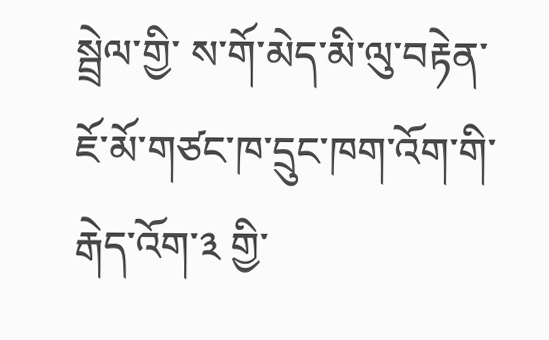སྦྲེལ་གྱི་ ས་གོ་མེད་མི་ལུ་བརྟེན་ ཇོ་མོ་གཙང་ཁ་དྲུང་ཁག་འོག་གི་ རྒེད་འོག་༣ གྱི་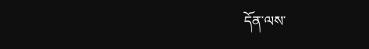དོན་ལས་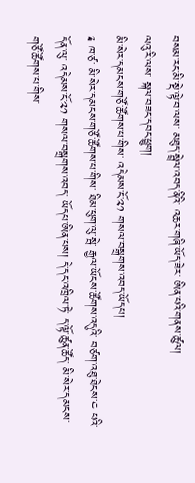བསམ་རང་མི་སྡེ་ལྟེ་བ་ལས་ མཐུད་སྦྲེལ་འབད་ནིའི་ འཆར་གཞི་ཡོད་ཟེར་ ཨིན་པའི་གནས་ཚུལ།
ལའུ་རི་ལས་ སྐལ་བཟང་དབང་ཕྱུག།
མི་སེར་དམངས་གཙོ་ཚོགས་པ་གིས་ འདེམས་ངོ་༢༡ གསལ་བསྒྲགས་འབད་ཡོདཔ།
༉ ཁ་ཙ་ མི་སེར་དམངས་གཙོ་ཚོགས་པ་གིས་ ཐིམ་ཕུག་ལུ་སྦེ་ རྒྱལ་ཡོངས་ཚོགས་འདུའི་ བཙག་འཐུ་ཐེངས་༤ པའི་དོན་ལུ་ འདེམས་ངོ་༢༡ གསལ་བསྒྲགས་འབད་ ཡོདཔ་ཨིན་པས། དེ་དང་འཁྲིལ་ཏེ་ ད་ལྟོ་ཚུན་ཚོད་ མི་སེར་དམངས་གཙོ་ཚོགས་པ་གིས་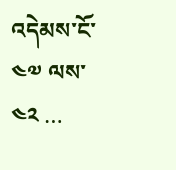འདེམས་ངོ་༤༧ ལས་༤༢ …